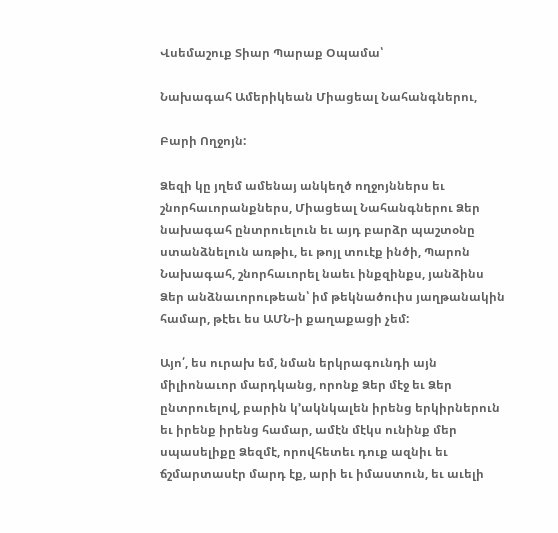Վսեմաշուք Տիար Պարաք Օպամա՝

Նախագահ Ամերիկեան Միացեալ Նահանգներու,

Բարի Ողջոյն:

Ձեզի կը յղեմ ամենայ անկեղծ ողջոյններս եւ շնորհաւորանքներս, Միացեալ Նահանգներու Ձեր նախագահ ընտրուելուն եւ այդ բարձր պաշտօնը ստանձնելուն առթիւ, եւ թոյլ տուէք ինծի, Պարոն Նախագահ, շնորհաւորել նաեւ ինքզինքս, յանձինս Ձեր անձնաւորութեան՝ իմ թեկնածուիս յաղթանակին համար, թէեւ ես ԱՄՆ-ի քաղաքացի չեմ:

Այո՛, ես ուրախ եմ, նման երկրագունդի այն միլիոնաւոր մարդկանց, որոնք Ձեր մէջ եւ Ձեր ընտրուելով, բարին կ’ակնկալեն իրենց երկիրներուն եւ իրենք իրենց համար, ամէն մէկս ունինք մեր սպասելիքը Ձեզմէ, որովհետեւ դուք ազնիւ եւ ճշմարտասէր մարդ էք, արի եւ իմաստուն, եւ աւելի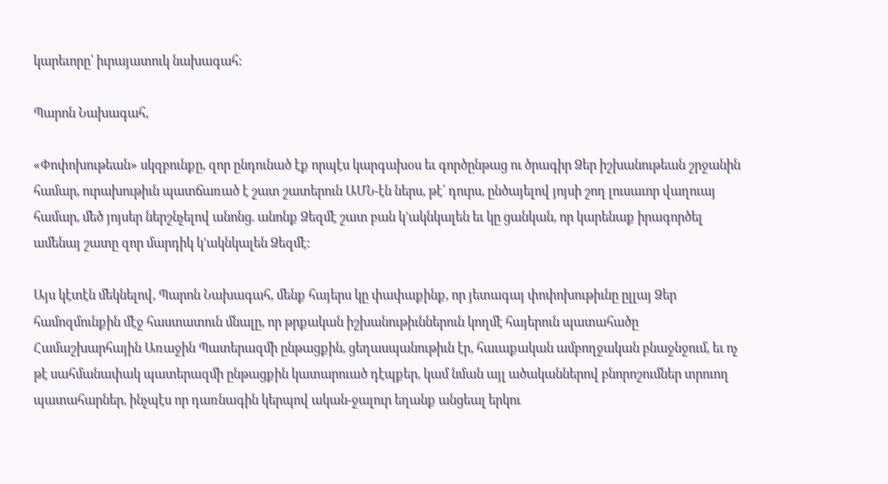կարեւորը՝ իւրայատուկ նախագահ:

Պարոն Նախագահ,

«Փոփոխութեան» սկզբունքը, զոր ընդունած էք որպէս կարգախօս եւ գործընթաց ու ծրագիր Ձեր իշխանութեան շրջանին համար, ուրախութիւն պատճառած է շատ շատերուն ԱՄՆ-էն ներս, թէ՛ դուրս, ընծայելով յոյսի շող լուսաւոր վաղուայ համար, մեծ յոյսեր ներշնչելով անոնց. անոնք Ձեզմէ շատ բան կ’ակնկալեն եւ կը ցանկան, որ կարենաք իրագործել ամենայ շատը զոր մարդիկ կ’ակնկալեն Ձեզմէ:

Այս կէտէն մեկնելով, Պարոն Նախագահ, մենք հայերս կը փափաքինք, որ յետագայ փոփոխութիւնը ըլլայ Ձեր համոզմունքին մէջ հաստատուն մնալը, որ թրքական իշխանութիւններուն կողմէ հայերուն պատահածը Համաշխարհային Առաջին Պատերազմի ընթացքին, ցեղասպանութիւն էր, հաւաքական ամբողջական բնաջնջում, եւ ոչ թէ սահմանափակ պատերազմի ընթացքին կատարուած դէպքեր, կամ նման այլ ածականներով բնորոշումներ տրուող պատահարներ, ինչպէս որ դառնագին կերպով ական-ջալուր եղանք անցեալ երկու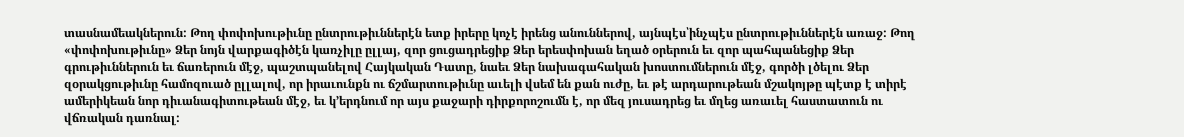տասնամեակներուն: Թող փոփոխութիւնը ընտրութիւններէն ետք իրերը կոչէ իրենց անուններով, այնպէս՝ինչպէս ընտրութիւններէն առաջ: Թող «փոփոխութիւնը» Ձեր նոյն վարքագիծէն կառչիլը ըլլայ, զոր ցուցադրեցիք Ձեր երեսփոխան եղած օրերուն եւ զոր պահպանեցիք Ձեր գրութիւններուն եւ ճառերուն մէջ, պաշտպանելով Հայկական Դատը, նաեւ Ձեր նախագահական խոստումներուն մէջ, գործի լծելու Ձեր զօրակցութիւնը համոզուած ըլլալով, որ իրաւունքն ու ճշմարտութիւնը աւելի վսեմ են քան ուժը, եւ թէ արդարութեան մշակոյթը պէտք է տիրէ ամերիկեան նոր դիւանագիտութեան մէջ, եւ կ’երդնում որ այս քաջարի դիրքորոշումն է, որ մեզ յուսադրեց եւ մղեց առաւել հաստատուն ու վճռական դառնալ: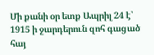Մի քանի օր ետք Ապրիլ 24 է՝ 1915 ի ջարդերուն զոհ գացած հայ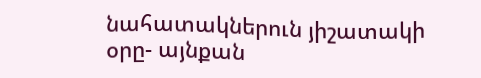նահատակներուն յիշատակի օրը- այնքան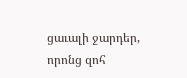ցաւալի ջարդեր, որոնց զոհ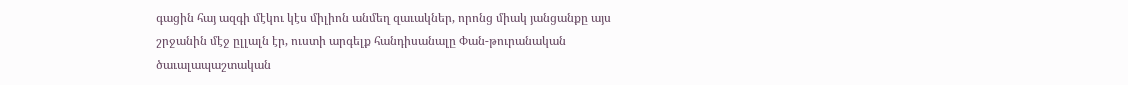գացին հայ ազգի մէկու կէս միլիոն անմեղ զաւակներ, որոնց միակ յանցանքը այս շրջանին մէջ ըլլալն էր, ուստի արգելք հանդիսանալը Փան-թուրանական ծաւալապաշտական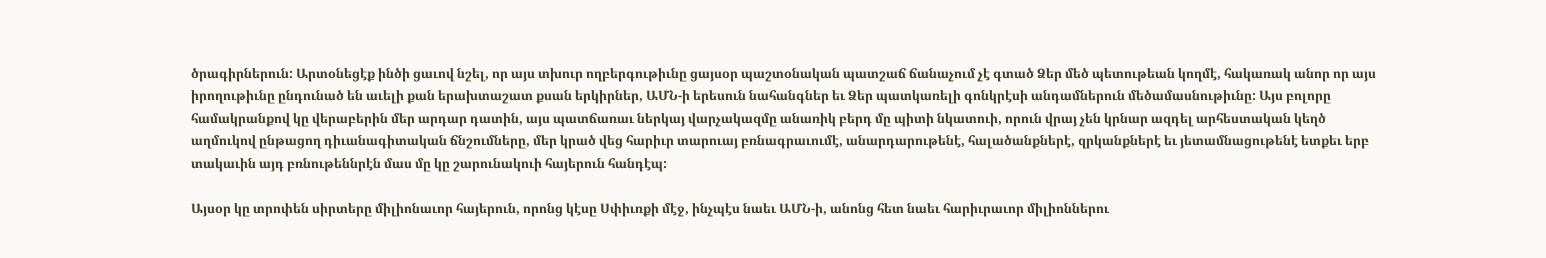ծրագիրներուն: Արտօնեցէք ինծի ցաւով նշել, որ այս տխուր ողբերգութիւնը ցայսօր պաշտօնական պատշաճ ճանաչում չէ գտած Ձեր մեծ պետութեան կողմէ, հակառակ անոր որ այս իրողութիւնը ընդունած են աւելի քան երախտաշատ քսան երկիրներ, ԱՄՆ-ի երեսուն նահանգներ եւ Ձեր պատկառելի գոնկրէսի անդամներուն մեծամասնութիւնը: Այս բոլորը համակրանքով կը վերաբերին մեր արդար դատին, այս պատճառաւ ներկայ վարչակազմը անառիկ բերդ մը պիտի նկատուի, որուն վրայ չեն կրնար ազդել արհեստական կեղծ աղմուկով ընթացող դիւանագիտական ճնշումները, մեր կրած վեց հարիւր տարուայ բռնագրաւումէ, անարդարութենէ, հալածանքներէ, զրկանքներէ եւ յետամնացութենէ ետքեւ երբ տակաւին այդ բռնութեննրէն մաս մը կը շարունակուի հայերուն հանդէպ:

Այսօր կը տրոփեն սիրտերը միլիոնաւոր հայերուն, որոնց կէսը Սփիւռքի մէջ, ինչպէս նաեւ ԱՄՆ-ի, անոնց հետ նաեւ հարիւրաւոր միլիոններու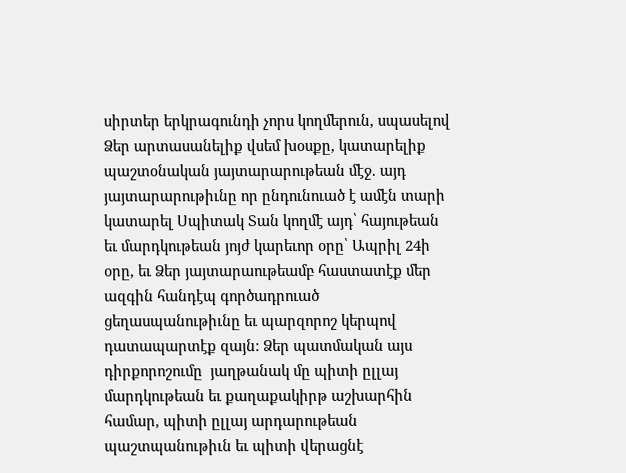սիրտեր երկրագունդի չորս կողմերուն, սպասելով Ձեր արտասանելիք վսեմ խօսքը, կատարելիք պաշտօնական յայտարարութեան մէջ. այդ յայտարարութիւնը որ ընդունուած է ամէն տարի կատարել Սպիտակ Տան կողմէ այդ՝ հայութեան եւ մարդկութեան յոյժ կարեւոր օրը՝ Ապրիլ 24ի օրը, եւ Ձեր յայտարաութեամբ հաստատէք մեր ազգին հանդէպ գործադրուած ցեղասպանութիւնը եւ պարզորոշ կերպով դատապարտէք զայն: Ձեր պատմական այս դիրքորոշումը  յաղթանակ մը պիտի ըլլայ մարդկութեան եւ քաղաքակիրթ աշխարհին համար, պիտի ըլլայ արդարութեան պաշտպանութիւն եւ պիտի վերացնէ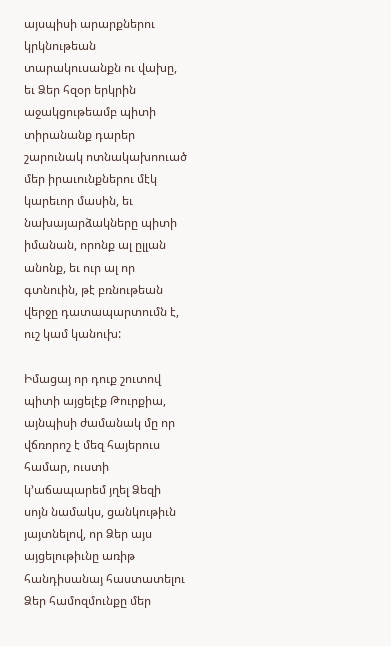այսպիսի արարքներու կրկնութեան տարակուսանքն ու վախը, եւ Ձեր հզօր երկրին աջակցութեամբ պիտի տիրանանք դարեր շարունակ ոտնակախոուած մեր իրաւունքներու մէկ կարեւոր մասին, եւ նախայարձակները պիտի իմանան, որոնք ալ ըլլան անոնք, եւ ուր ալ որ գտնուին, թէ բռնութեան վերջը դատապարտումն է, ուշ կամ կանուխ:

Իմացայ որ դուք շուտով պիտի այցելէք Թուրքիա, այնպիսի ժամանակ մը որ վճռորոշ է մեզ հայերուս համար, ուստի կ’աճապարեմ յղել Ձեզի սոյն նամակս, ցանկութիւն յայտնելով, որ Ձեր այս այցելութիւնը առիթ հանդիսանայ հաստատելու Ձեր համոզմունքը մեր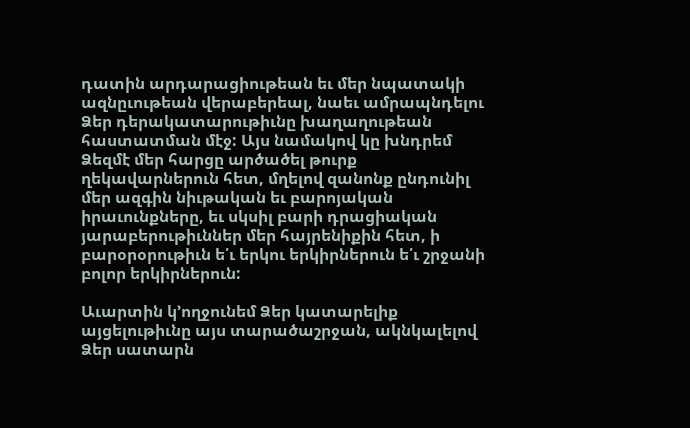դատին արդարացիութեան եւ մեր նպատակի ազնըւութեան վերաբերեալ, նաեւ ամրապնդելու Ձեր դերակատարութիւնը խաղաղութեան հաստատման մէջ: Այս նամակով կը խնդրեմ Ձեզմէ մեր հարցը արծածել թուրք ղեկավարներուն հետ, մղելով զանոնք ընդունիլ մեր ազգին նիւթական եւ բարոյական իրաւունքները, եւ սկսիլ բարի դրացիական յարաբերութիւններ մեր հայրենիքին հետ, ի բարօրօրութիւն ե՛ւ երկու երկիրներուն ե՛ւ շրջանի բոլոր երկիրներուն:

Աւարտին կ’ողջունեմ Ձեր կատարելիք այցելութիւնը այս տարածաշրջան, ակնկալելով Ձեր սատարն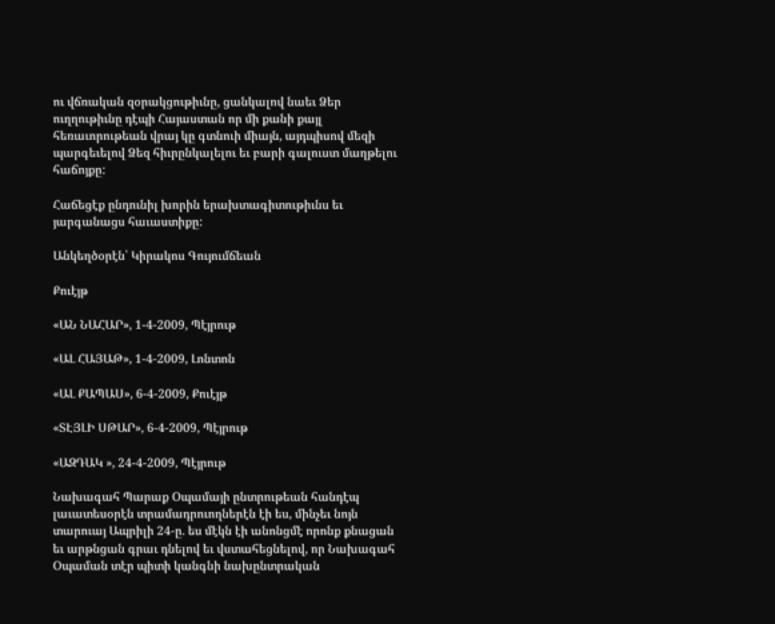ու վճռական զօրակցութիւնը, ցանկալով նաեւ Ձեր ուղղութիւնը դէպի Հայաստան որ մի քանի քայլ հեռաւորութեան վրայ կը գտնուի միայն, այդպիսով մեզի պարգեւելով Ձեզ հիւրընկալելու եւ բարի գալուստ մաղթելու հաճոյքը:

Հաճեցէք ընդունիլ խորին երախտագիտութիւնս եւ յարգանացս հաւաստիքը:

Անկեղծօրէն՝ Կիրակոս Գույումճեան

Քուէյթ

«ԱՆ ՆԱՀԱՐ», 1-4-2009, Պէյրութ

«ԱԼ ՀԱՅԱԹ», 1-4-2009, Լոնտոն

«ԱԼ ՔԱՊԱՍ», 6-4-2009, Քուէյթ

«ՏԷՅԼԻ ՍԹԱՐ», 6-4-2009, Պէյրութ

«ԱԶԴԱԿ », 24-4-2009, Պէյրութ

Նախագահ Պարաք Օպամայի ընտրութեան հանդէպ լաւատեսօրէն տրամադրուողներէն էի ես, մինչեւ նոյն տարուայ Ապրիլի 24-ը. ես մէկն էի անոնցմէ որոնք քնացան եւ արթնցան գրաւ դնելով եւ վստահեցնելով, որ Նախագահ Օպաման տէր պիտի կանգնի նախընտրական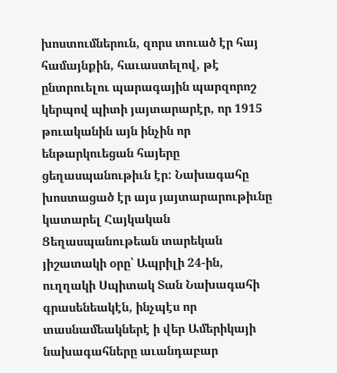խոստումներուն, զորս տուած էր հայ համայնքին, հաւաստելով, թէ ընտրուելու պարագային պարզորոշ կերպով պիտի յայտարարէր, որ 1915 թուականին այն ինչին որ ենթարկուեցան հայերը ցեղասպանութիւն էր: Նախագահը խոստացած էր այս յայտարարութիւնը կատարել Հայկական Ցեղասպանութեան տարեկան յիշատակի օրը՝ Ապրիլի 24-ին, ուղղակի Սպիտակ Տան Նախագահի գրասենեակէն, ինչպէս որ տասնամեակներէ ի վեր Ամերիկայի նախագահները աւանդաբար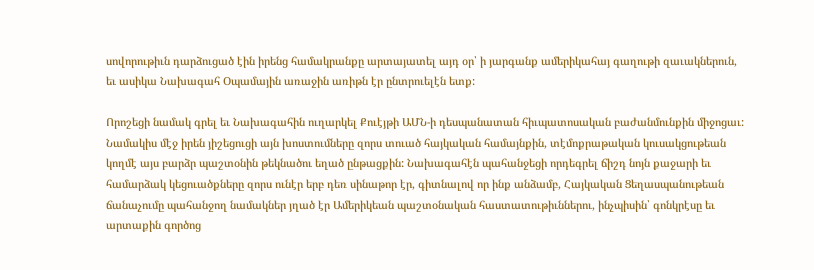սովորութիւն դարձուցած էին իրենց համակրանքը արտայատել այդ օր՝ ի յարգանք ամերիկահայ գաղութի զաւակներուն, եւ ասիկա Նախագահ Օպամային առաջին առիթն էր ընտրուելէն ետք:

Որոշեցի նամակ գրել եւ Նախագահին ուղարկել Քուէյթի ԱՄՆ-ի դեսպանատան հիւպատոսական բաժանմունքին միջոցաւ: Նամակիս մէջ իրեն յիշեցուցի այն խոստումները զորս տուած հայկական համայնքին, տէմոքրաթական կուսակցութեան կողմէ այս բարձր պաշտօնին թեկնածու եղած ընթացքին: Նախագահէն պահանջեցի որդեգրել ճիշդ նոյն քաջարի եւ համարձակ կեցուածքները զորս ունէր երբ դեռ սինաթոր էր, գիտնալով որ ինք անձամբ, Հայկական Ցեղասպանութեան ճանաչումը պահանջող նամակներ յղած էր Ամերիկեան պաշտօնական հաստատութիւններու, ինչպիսին՝ գոնկրէսը եւ արտաքին գործոց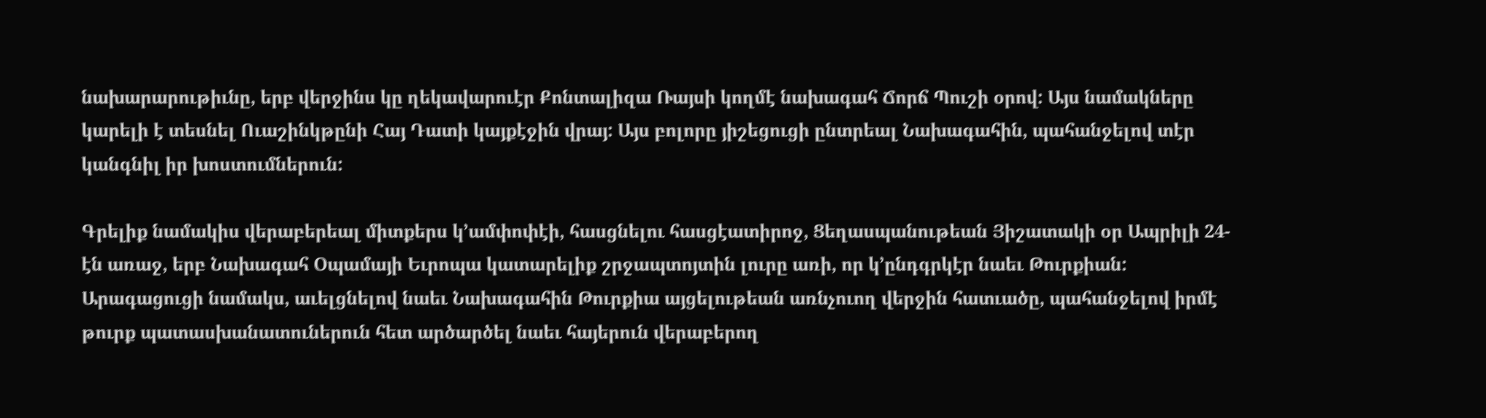նախարարութիւնը, երբ վերջինս կը ղեկավարուէր Քոնտալիզա Ռայսի կողմէ նախագահ Ճորճ Պուշի օրով: Այս նամակները կարելի է տեսնել Ուաշինկթընի Հայ Դատի կայքէջին վրայ: Այս բոլորը յիշեցուցի ընտրեալ Նախագահին, պահանջելով տէր կանգնիլ իր խոստումներուն:

Գրելիք նամակիս վերաբերեալ միտքերս կ’ամփոփէի, հասցնելու հասցէատիրոջ, Ցեղասպանութեան Յիշատակի օր Ապրիլի 24-էն առաջ, երբ Նախագահ Օպամայի Եւրոպա կատարելիք շրջապտոյտին լուրը առի, որ կ’ընդգրկէր նաեւ Թուրքիան: Արագացուցի նամակս, աւելցնելով նաեւ Նախագահին Թուրքիա այցելութեան առնչուող վերջին հատւածը, պահանջելով իրմէ թուրք պատասխանատուներուն հետ արծարծել նաեւ հայերուն վերաբերող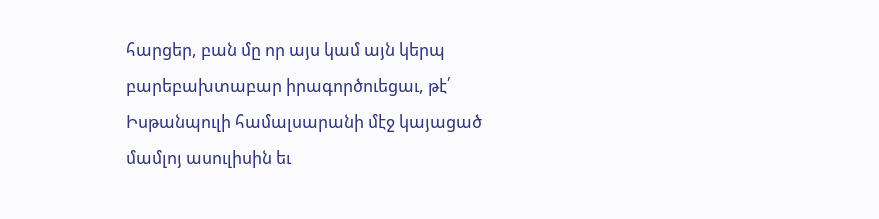հարցեր, բան մը որ այս կամ այն կերպ բարեբախտաբար իրագործուեցաւ, թէ՛ Իսթանպուլի համալսարանի մէջ կայացած մամլոյ ասուլիսին եւ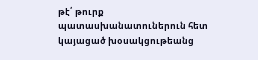թէ՛ թուրք պատասխանատուներուն հետ կայացած խօսակցութեանց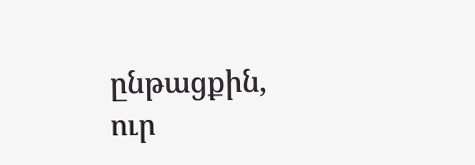ընթացքին, ուր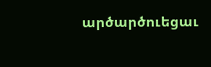արծարծուեցաւ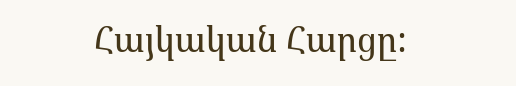Հայկական Հարցը: